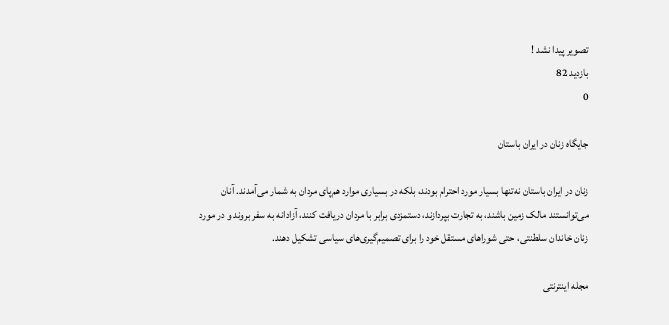تصویر پیدا نشد !
بازدید 82
0

جایگاه زنان در ایران باستان

زنان در ایران باستان نه‌تنها بسیار مورد احترام بودند، بلکه در بسیاری موارد هم‌پای مردان به شمار می‌آمدند. آنان می‌توانستند مالک زمین باشند، به تجارت بپردازند، دستمزدی برابر با مردان دریافت کنند، آزادانه به سفر بروند و در مورد زنان خاندان سلطنتی، حتی شوراهای مستقل خود را برای تصمیم‌گیری‌های سیاسی تشکیل دهند.

مجله اینترنتی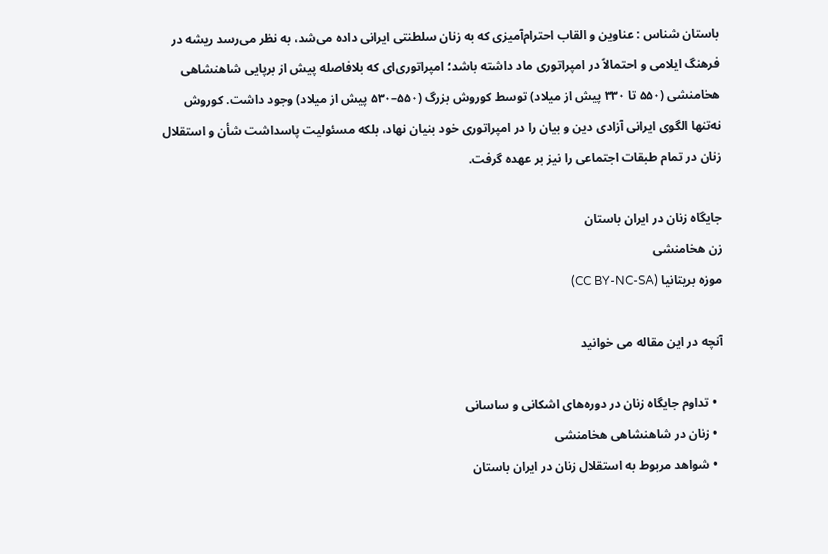باستان شناس : عناوین و القاب احترام‌آمیزی که به زنان سلطنتی ایرانی داده می‌شد، به نظر می‌رسد ریشه در فرهنگ ایلامی و احتمالاً در امپراتوری ماد داشته باشد؛ امپراتوری‌ای که بلافاصله پیش از برپایی شاهنشاهی هخامنشی (۵۵۰ تا ۳۳۰ پیش از میلاد) توسط کوروش بزرگ (۵۵۰–۵۳۰ پیش از میلاد) وجود داشت. کوروش نه‌تنها الگوی ایرانی آزادی دین و بیان را در امپراتوری خود بنیان نهاد، بلکه مسئولیت پاسداشت شأن و استقلال زنان در تمام طبقات اجتماعی را نیز بر عهده گرفت.

جایگاه زنان در ایران باستان
زن هخامنشی
موزه بریتانیا (CC BY-NC-SA)

آنچه در این مقاله می خوانید

  • تداوم جایگاه زنان در دوره‌های اشکانی و ساسانی
  • زنان در شاهنشاهی هخامنشی
  • شواهد مربوط به استقلال زنان در ایران باستان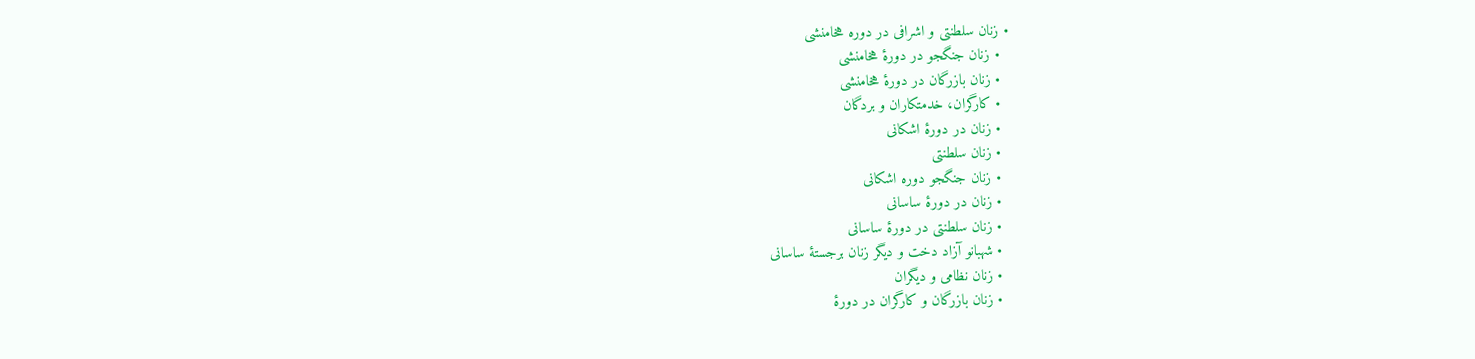• زنان سلطنتی و اشرافی در دوره هخامنشی
  • زنان جنگجو در دورهٔ هخامنشی
  • زنان بازرگان در دورهٔ هخامنشی
  • کارگران، خدمتکاران و بردگان
  • زنان در دورهٔ اشکانی
  • زنان سلطنتی
  • زنان جنگجو دوره اشکانی
  • زنان در دورهٔ ساسانی
  • زنان سلطنتی در دورهٔ ساسانی
  • شهبانو آزاد دخت و دیگر زنان برجستهٔ ساسانی
  • زنان نظامی و دیگران
  • زنان بازرگان و کارگران در دورهٔ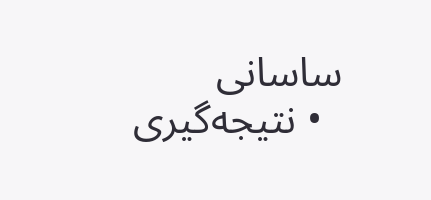ساسانی
  • نتیجه‌گیری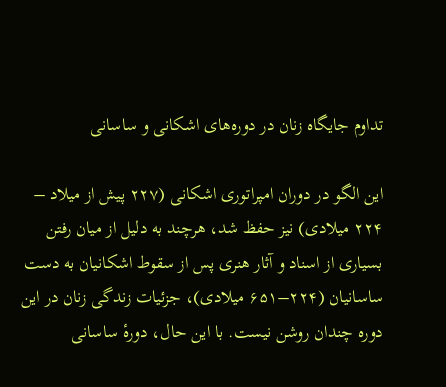تداوم جایگاه زنان در دوره‌های اشکانی و ساسانی

این الگو در دوران امپراتوری اشکانی (۲۲۷ پیش از میلاد – ۲۲۴ میلادی) نیز حفظ شد، هرچند به دلیل از میان رفتن بسیاری از اسناد و آثار هنری پس از سقوط اشکانیان به دست ساسانیان (۲۲۴–۶۵۱ میلادی)، جزئیات زندگی زنان در این دوره چندان روشن نیست. با این حال، دورهٔ ساسانی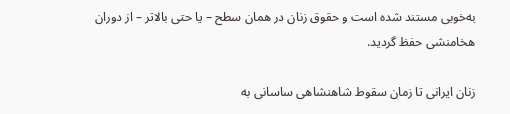به‌خوبی مستند شده است و حقوق زنان در همان سطح – یا حتی بالاتر – از دوران هخامنشی حفظ گردید.

زنان ایرانی تا زمان سقوط شاهنشاهی ساسانی به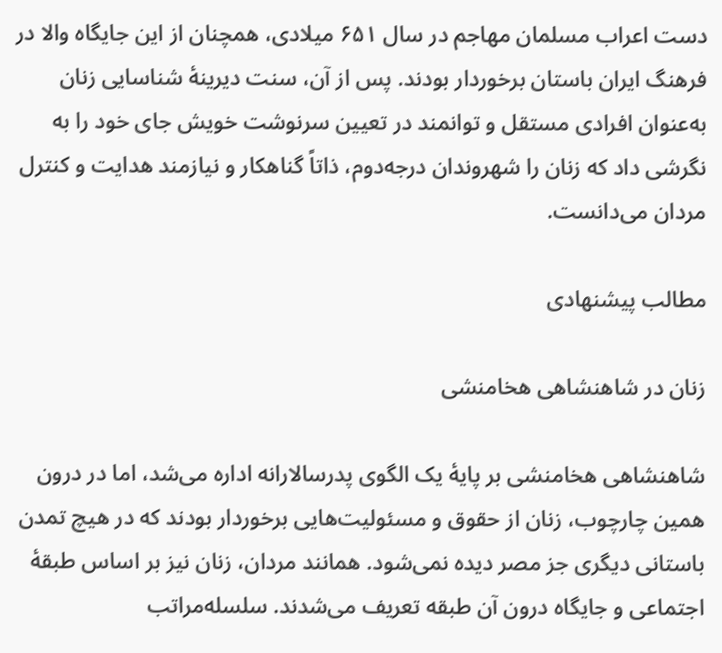دست اعراب مسلمان مهاجم در سال ۶۵۱ میلادی، همچنان از این جایگاه والا در فرهنگ ایران باستان برخوردار بودند. پس از آن، سنت دیرینهٔ شناسایی زنان به‌عنوان افرادی مستقل و توانمند در تعیین سرنوشت خویش جای خود را به نگرشی داد که زنان را شهروندان درجه‌دوم، ذاتاً گناهکار و نیازمند هدایت و کنترل مردان می‌دانست.

مطالب پیشنهادی

زنان در شاهنشاهی هخامنشی

شاهنشاهی هخامنشی بر پایهٔ یک الگوی پدرسالارانه اداره می‌شد، اما در درون همین چارچوب، زنان از حقوق و مسئولیت‌هایی برخوردار بودند که در هیچ تمدن باستانی دیگری جز مصر دیده نمی‌شود. همانند مردان، زنان نیز بر اساس طبقهٔ اجتماعی و جایگاه درون آن طبقه تعریف می‌شدند. سلسله‌مراتب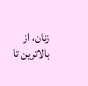زنان، از بالاترین تا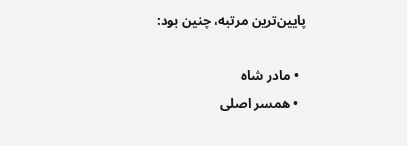پایین‌ترین مرتبه، چنین بود:

  • مادر شاه
  • همسر اصلی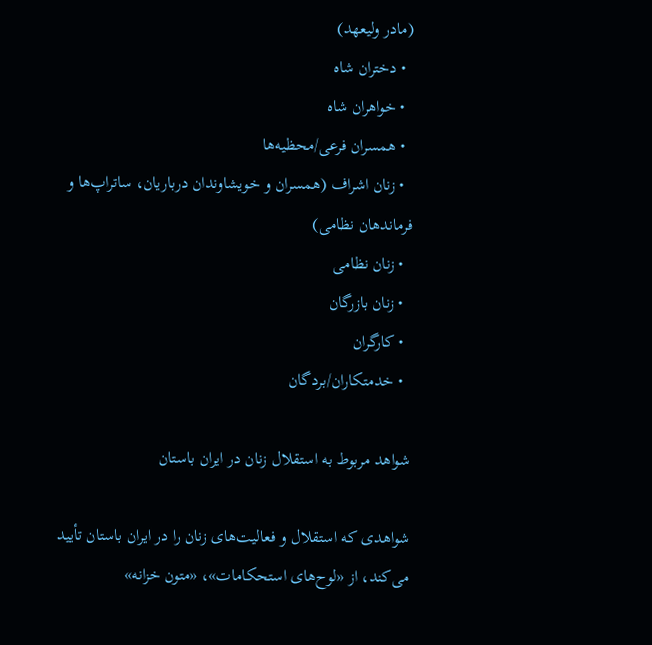(مادر ولیعهد)
  • دختران شاه
  • خواهران شاه
  • همسران فرعی/محظیه‌ها
  • زنان اشراف (همسران و خویشاوندان درباریان، ساتراپ‌ها و فرماندهان نظامی)
  • زنان نظامی
  • زنان بازرگان
  • کارگران
  • خدمتکاران/بردگان

شواهد مربوط به استقلال زنان در ایران باستان

شواهدی که استقلال و فعالیت‌های زنان را در ایران باستان تأیید می‌کند، از «لوح‌های استحکامات»، «متون خزانه»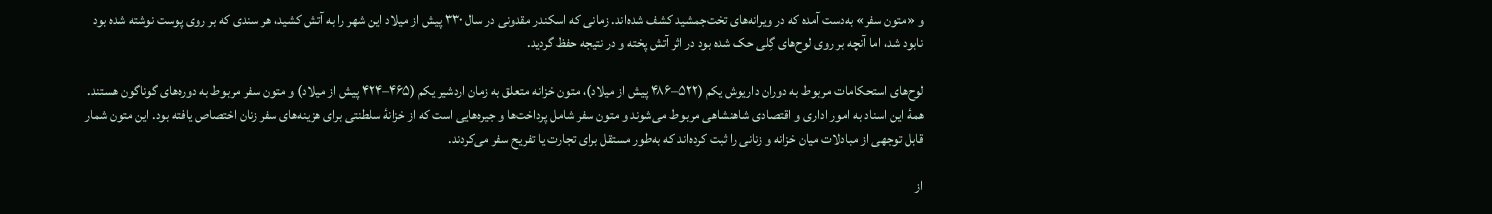و «متون سفر» به‌دست آمده که در ویرانه‌های تخت‌جمشید کشف شده‌اند. زمانی که اسکندر مقدونی در سال ۳۳۰ پیش از میلاد این شهر را به آتش کشید، هر سندی که بر روی پوست نوشته شده بود نابود شد، اما آنچه بر روی لوح‌های گِلی حک شده بود در اثر آتش پخته و در نتیجه حفظ گردید.

لوح‌های استحکامات مربوط به دوران داریوش یکم (۵۲۲–۴۸۶ پیش از میلاد)، متون خزانه متعلق به زمان اردشیر یکم (۴۶۵–۴۲۴ پیش از میلاد) و متون سفر مربوط به دوره‌های گوناگون هستند. همهٔ این اسناد به امور اداری و اقتصادی شاهنشاهی مربوط می‌شوند و متون سفر شامل پرداخت‌ها و جیره‌هایی است که از خزانهٔ سلطنتی برای هزینه‌های سفر زنان اختصاص یافته بود. این متون شمار قابل توجهی از مبادلات میان خزانه و زنانی را ثبت کرده‌اند که به‌طور مستقل برای تجارت یا تفریح سفر می‌کردند.

از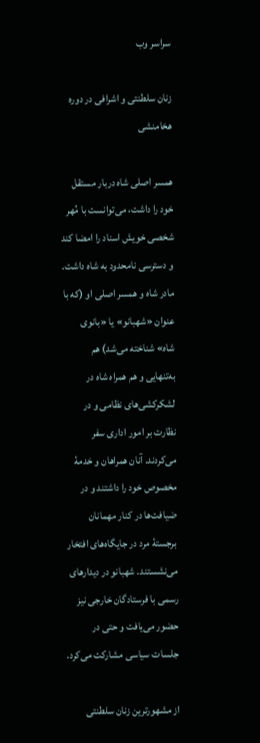سراسر وب

زنان سلطنتی و اشرافی در دوره هخامنشی

همسر اصلی شاه دربار مستقل خود را داشت، می‌توانست با مُهر شخصی خویش اسناد را امضا کند و دسترسی نامحدود به شاه داشت. مادر شاه و همسر اصلی او (که با عنوان «شهبانو» یا «بانوی شاه» شناخته می‌شد) هم به‌تنهایی و هم همراه شاه در لشکرکشی‌های نظامی و در نظارت بر امور اداری سفر می‌کردند. آنان همراهان و خدمهٔ مخصوص خود را داشتند و در ضیافت‌ها در کنار مهمانان برجستهٔ مرد در جایگاه‌های افتخار می‌نشستند. شهبانو در دیدارهای رسمی با فرستادگان خارجی نیز حضور می‌یافت و حتی در جلسات سیاسی مشارکت می‌کرد.

از مشهورترین زنان سلطنتی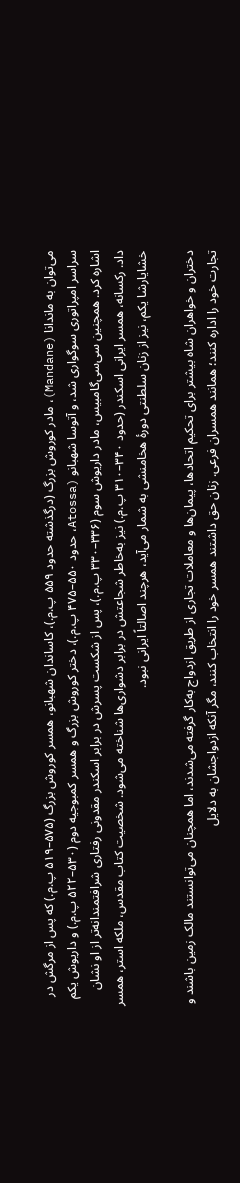می‌توان به ماندانا (Mandane)، مادر کوروش بزرگ (درگذشته حدود ۵۵۹ پ.م.)، کاساندان شهبانو، همسر کوروش بزرگ (۵۷۵–۵۱۹ پ.م.) که پس از مرگش در سراسر امپراتوری سوگواری شد، و آتوسا شهبانو (Atossa، حدود ۵۵۰–۴۷۵ پ.م.)، دختر کوروش بزرگ و همسر کمبوجیه دوم (۵۳۰–۵۲۲ پ.م.) و داریوش یکم اشاره کرد. همچنین سی‌سی‌گامبیس، مادر داریوش سوم (۳۳۶–۳۳۰ پ.م.)، پس از شکست پسرش در برابر اسکندر مقدونی رفتاری شرافتمندانه‌تر از او نشان داد. رکسانه، همسر ایرانی اسکندر (حدود ۳۴۰–۳۱۰ پ.م.) نیز به‌خاطر شجاعتش در برابر دشواری‌ها شناخته می‌شود. شخصیت کتاب مقدس، ملکه استر، همسر خشایارشا یکم، نیز از زنان سلطنتی دورهٔ هخامنشی به شمار می‌آید، هرچند اصالتاً ایرانی نبود.

دختران و خواهران شاه بیشتر برای تحکیم اتحادها، پیمان‌ها و معاملات تجاری از طریق ازدواج به‌کار گرفته می‌شدند، اما همچنان می‌توانستند مالک زمین باشند و تجارت خود را اداره کنند؛ همانند همسران فرعی. زنان حق داشتند همسر خود را انتخاب کنند، مگر آنکه ازدواجشان به دلایل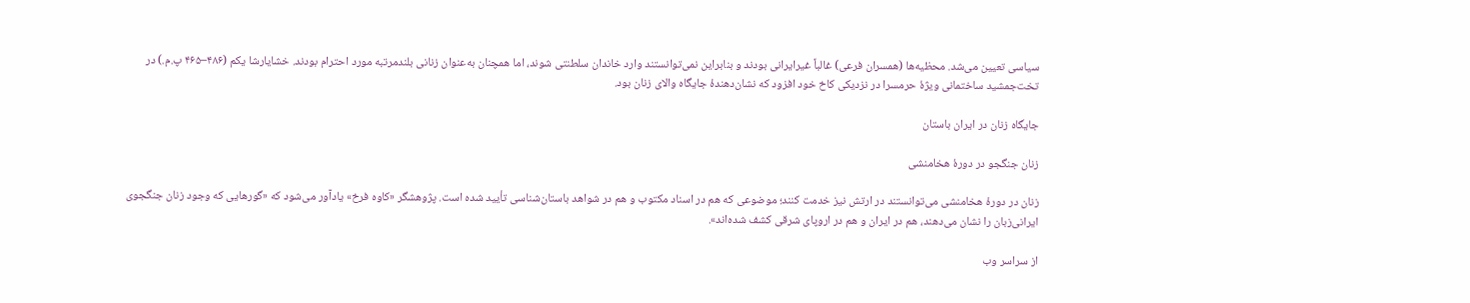سیاسی تعیین می‌شد. محظیه‌ها (همسران فرعی) غالباً غیرایرانی بودند و بنابراین نمی‌توانستند وارد خاندان سلطنتی شوند، اما همچنان به‌عنوان زنانی بلندمرتبه مورد احترام بودند. خشایارشا یکم (۴۸۶–۴۶۵ پ.م.) در تخت‌جمشید ساختمانی ویژهٔ حرمسرا در نزدیکی کاخ خود افزود که نشان‌دهندهٔ جایگاه والای زنان بود.

جایگاه زنان در ایران باستان

زنان جنگجو در دورهٔ هخامنشی

زنان در دورهٔ هخامنشی می‌توانستند در ارتش نیز خدمت کنند؛ موضوعی که هم در اسناد مکتوب و هم در شواهد باستان‌شناسی تأیید شده است. پژوهشگر «کاوه فرخ» یادآور می‌شود که «گورهایی که وجود زنان جنگجوی ایرانی‌زبان را نشان می‌دهند، هم در ایران و هم در اروپای شرقی کشف شده‌اند».

از سراسر وب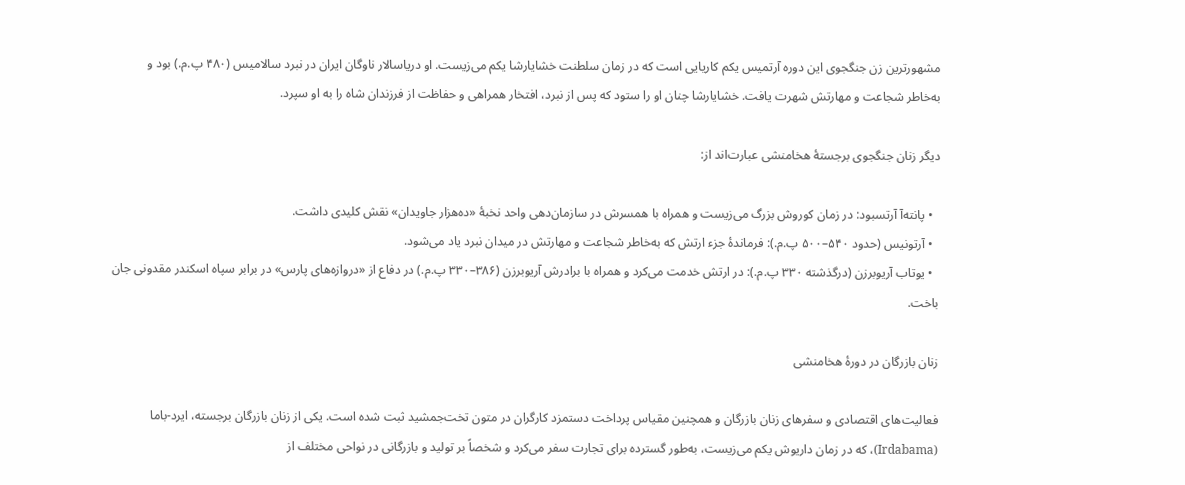مشهورترین زن جنگجوی این دوره آرتمیس یکم کاریایی است که در زمان سلطنت خشایارشا یکم می‌زیست. او دریاسالار ناوگان ایران در نبرد سالامیس (۴۸۰ پ.م.) بود و به‌خاطر شجاعت و مهارتش شهرت یافت. خشایارشا چنان او را ستود که پس از نبرد، افتخار همراهی و حفاظت از فرزندان شاه را به او سپرد.

دیگر زنان جنگجوی برجستهٔ هخامنشی عبارت‌اند از:

  • پانته‌آ آرتسبود: در زمان کوروش بزرگ می‌زیست و همراه با همسرش در سازمان‌دهی واحد نخبهٔ «ده‌هزار جاویدان» نقش کلیدی داشت.
  • آرتونیس (حدود ۵۴۰–۵۰۰ پ.م.): فرماندهٔ جزء ارتش که به‌خاطر شجاعت و مهارتش در میدان نبرد یاد می‌شود.
  • یوتاب آریوبرزن (درگذشته ۳۳۰ پ.م.): در ارتش خدمت می‌کرد و همراه با برادرش آریوبرزن (۳۸۶–۳۳۰ پ.م.) در دفاع از «دروازه‌های پارس» در برابر سپاه اسکندر مقدونی جان باخت.

زنان بازرگان در دورهٔ هخامنشی

فعالیت‌های اقتصادی و سفرهای زنان بازرگان و همچنین مقیاس پرداخت دستمزد کارگران در متون تخت‌جمشید ثبت شده است. یکی از زنان بازرگان برجسته، ایرد-باما (Irdabama)، که در زمان داریوش یکم می‌زیست، به‌طور گسترده برای تجارت سفر می‌کرد و شخصاً بر تولید و بازرگانی در نواحی مختلف از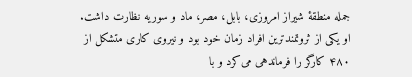جمله منطقهٔ شیراز امروزی، بابل، مصر، ماد و سوریه نظارت داشت. او یکی از ثروتمندترین افراد زمان خود بود و نیروی کاری متشکل از ۴۸۰ کارگر را فرماندهی می‌کرد و با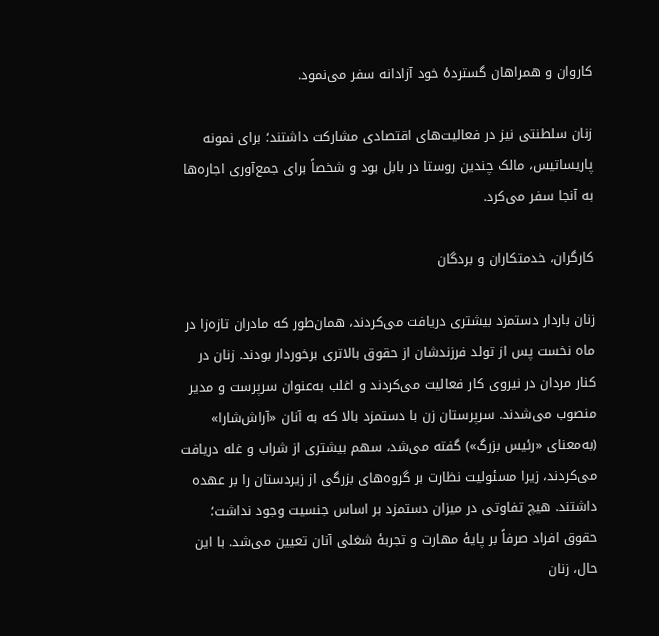کاروان و همراهان گستردهٔ خود آزادانه سفر می‌نمود.

زنان سلطنتی نیز در فعالیت‌های اقتصادی مشارکت داشتند؛ برای نمونه پاریساتیس، مالک چندین روستا در بابل بود و شخصاً برای جمع‌آوری اجاره‌ها به آنجا سفر می‌کرد.

کارگران، خدمتکاران و بردگان

زنان باردار دستمزد بیشتری دریافت می‌کردند، همان‌طور که مادران تازه‌زا در ماه نخست پس از تولد فرزندشان از حقوق بالاتری برخوردار بودند. زنان در کنار مردان در نیروی کار فعالیت می‌کردند و اغلب به‌عنوان سرپرست و مدیر منصوب می‌شدند. سرپرستان زن با دستمزد بالا که به آنان «آراش‌شارا» (به‌معنای «رئیس بزرگ») گفته می‌شد، سهم بیشتری از شراب و غله دریافت می‌کردند، زیرا مسئولیت نظارت بر گروه‌های بزرگی از زیردستان را بر عهده داشتند. هیچ تفاوتی در میزان دستمزد بر اساس جنسیت وجود نداشت؛ حقوق افراد صرفاً بر پایهٔ مهارت و تجربهٔ شغلی آنان تعیین می‌شد. با این حال، زنان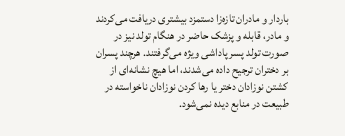باردار و مادران تازه‌زا دستمزد بیشتری دریافت می‌کردند و مادر، قابله و پزشک حاضر در هنگام تولد نیز در صورت تولد پسر پاداشی ویژه می‌گرفتند. هرچند پسران بر دختران ترجیح داده می‌شدند، اما هیچ نشانه‌ای از کشتن نوزادان دختر یا رها کردن نوزادان ناخواسته در طبیعت در منابع دیده نمی‌شود.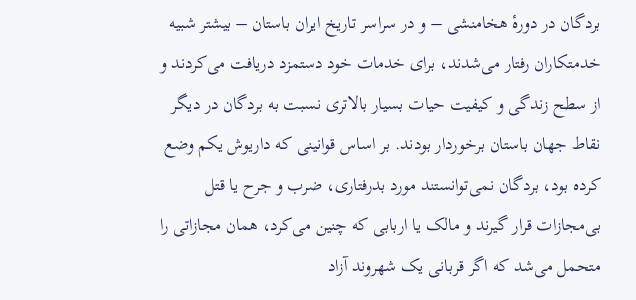بردگان در دورهٔ هخامنشی – و در سراسر تاریخ ایران باستان – بیشتر شبیه خدمتکاران رفتار می‌شدند، برای خدمات خود دستمزد دریافت می‌کردند و از سطح زندگی و کیفیت حیات بسیار بالاتری نسبت به بردگان در دیگر نقاط جهان باستان برخوردار بودند. بر اساس قوانینی که داریوش یکم وضع کرده بود، بردگان نمی‌توانستند مورد بدرفتاری، ضرب و جرح یا قتل بی‌مجازات قرار گیرند و مالک یا اربابی که چنین می‌کرد، همان مجازاتی را متحمل می‌شد که اگر قربانی یک شهروند آزاد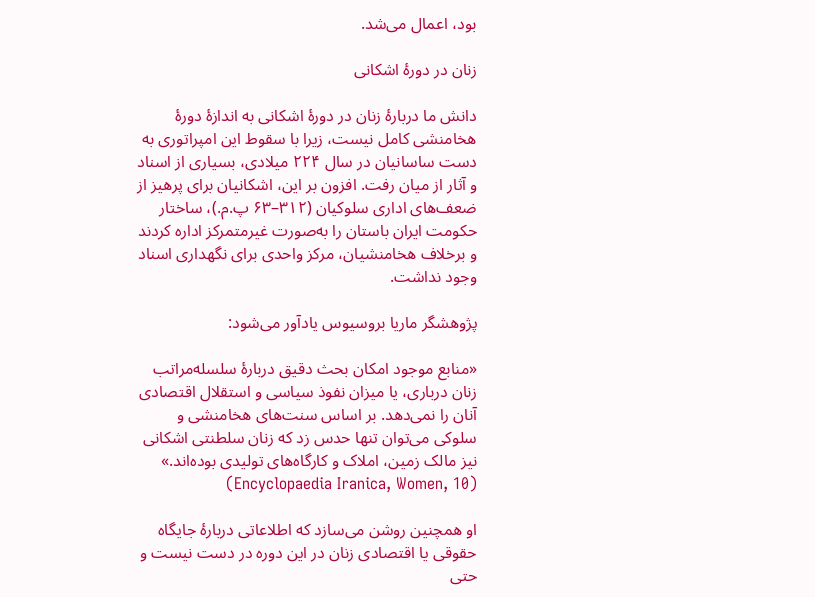بود، اعمال می‌شد.

زنان در دورهٔ اشکانی

دانش ما دربارهٔ زنان در دورهٔ اشکانی به اندازهٔ دورهٔ هخامنشی کامل نیست، زیرا با سقوط این امپراتوری به دست ساسانیان در سال ۲۲۴ میلادی، بسیاری از اسناد و آثار از میان رفت. افزون بر این، اشکانیان برای پرهیز از ضعف‌های اداری سلوکیان (۳۱۲–۶۳ پ.م.)، ساختار حکومت ایران باستان را به‌صورت غیرمتمرکز اداره کردند و برخلاف هخامنشیان، مرکز واحدی برای نگهداری اسناد وجود نداشت.

پژوهشگر ماریا بروسیوس یادآور می‌شود:

«منابع موجود امکان بحث دقیق دربارهٔ سلسله‌مراتب زنان درباری، یا میزان نفوذ سیاسی و استقلال اقتصادی آنان را نمی‌دهد. بر اساس سنت‌های هخامنشی و سلوکی می‌توان تنها حدس زد که زنان سلطنتی اشکانی نیز مالک زمین، املاک و کارگاه‌های تولیدی بوده‌اند.» (Encyclopaedia Iranica, Women, 10)

او همچنین روشن می‌سازد که اطلاعاتی دربارهٔ جایگاه حقوقی یا اقتصادی زنان در این دوره در دست نیست و حتی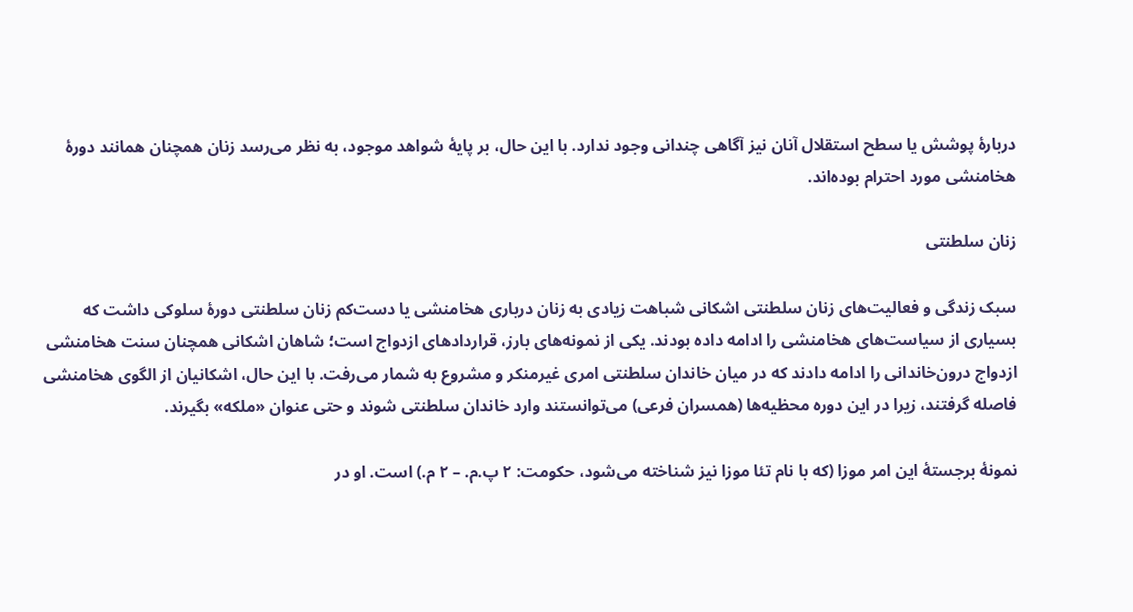دربارهٔ پوشش یا سطح استقلال آنان نیز آگاهی چندانی وجود ندارد. با این حال، بر پایهٔ شواهد موجود، به نظر می‌رسد زنان همچنان همانند دورهٔ هخامنشی مورد احترام بوده‌اند.

زنان سلطنتی

سبک زندگی و فعالیت‌های زنان سلطنتی اشکانی شباهت زیادی به زنان درباری هخامنشی یا دست‌کم زنان سلطنتی دورهٔ سلوکی داشت که بسیاری از سیاست‌های هخامنشی را ادامه داده بودند. یکی از نمونه‌های بارز، قراردادهای ازدواج است؛ شاهان اشکانی همچنان سنت هخامنشی ازدواج درون‌خاندانی را ادامه دادند که در میان خاندان سلطنتی امری غیرمنکر و مشروع به شمار می‌رفت. با این حال، اشکانیان از الگوی هخامنشی فاصله گرفتند، زیرا در این دوره محظیه‌ها (همسران فرعی) می‌توانستند وارد خاندان سلطنتی شوند و حتی عنوان «ملکه» بگیرند.

نمونهٔ برجستهٔ این امر موزا (که با نام تئا موزا نیز شناخته می‌شود، حکومت: ۲ پ.م. – ۲ م.) است. او در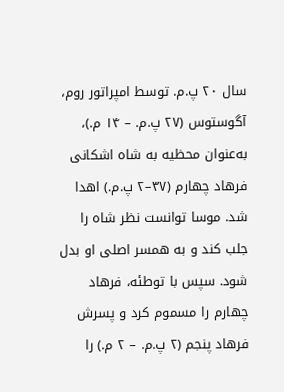سال ۲۰ پ.م. توسط امپراتور روم، آگوستوس (۲۷ پ.م. – ۱۴ م.)، به‌عنوان محظیه به شاه اشکانی فرهاد چهارم (۳۷–۲ پ.م.) اهدا شد. موسا توانست نظر شاه را جلب کند و به همسر اصلی او بدل شود. سپس با توطئه، فرهاد چهارم را مسموم کرد و پسرش فرهاد پنجم (۲ پ.م. – ۲ م.) را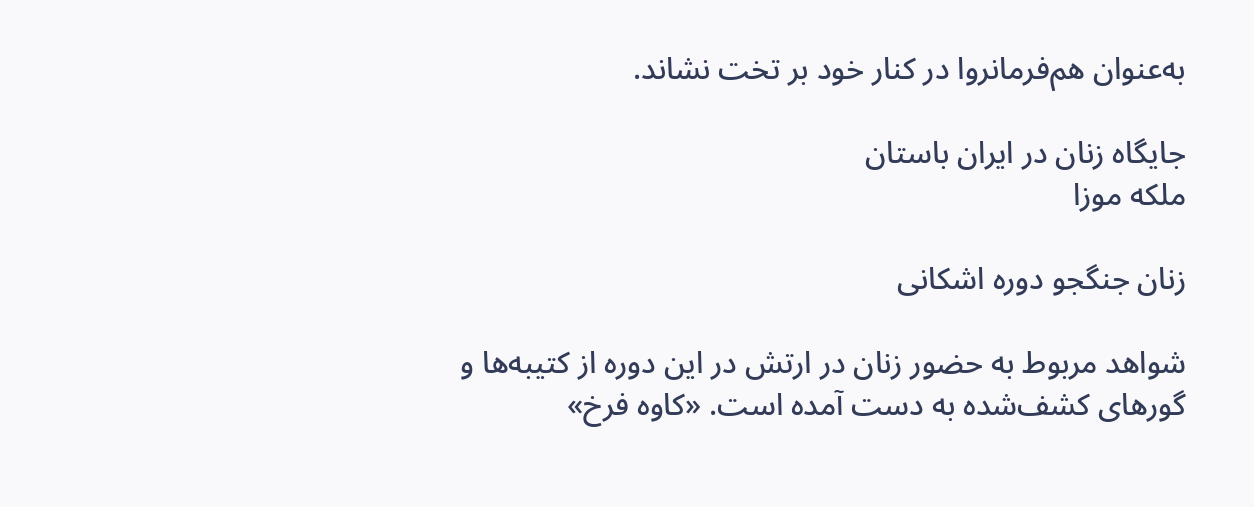به‌عنوان هم‌فرمانروا در کنار خود بر تخت نشاند.

جایگاه زنان در ایران باستان
ملکه موزا

زنان جنگجو دوره اشکانی

شواهد مربوط به حضور زنان در ارتش در این دوره از کتیبه‌ها و گورهای کشف‌شده به دست آمده است. «کاوه فرخ»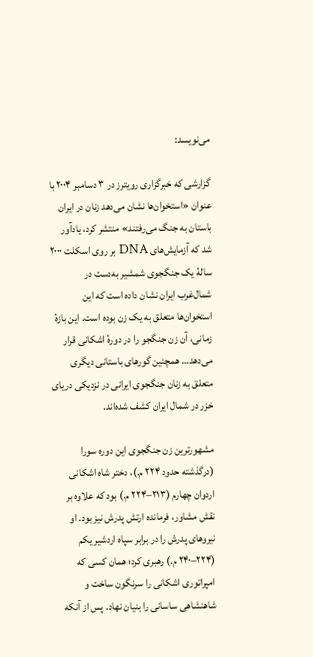می‌نویسد:

گزارشی که خبرگزاری رویترز در ۳ دسامبر ۲۰۰۴ با عنوان «استخوان‌ها نشان می‌دهد زنان در ایران باستان به جنگ می‌رفتند» منتشر کرد، یادآور شد که آزمایش‌های DNA بر روی اسکلت ۲۰۰۰ سالهٔ یک جنگجوی شمشیر به‌دست در شمال‌غرب ایران نشان داده است که این استخوان‌ها متعلق به یک زن بوده است. این بازهٔ زمانی، آن زن جنگجو را در دورهٔ اشکانی قرار می‌دهد… همچنین گورهای باستانی دیگری متعلق به زنان جنگجوی ایرانی در نزدیکی دریای خزر در شمال ایران کشف شده‌اند.

مشهورترین زن جنگجوی این دوره سورا (درگذشته حدود ۲۲۴ م.)، دختر شاه اشکانی اردوان چهارم (۲۱۳–۲۲۴ م.) بود که علاوه بر نقش مشاور، فرمانده ارتش پدرش نیز بود. او نیروهای پدرش را در برابر سپاه اردشیر یکم (۲۲۴–۲۴۰ م.) رهبری کرد؛ همان کسی که امپراتوری اشکانی را سرنگون ساخت و شاهنشاهی ساسانی را بنیان نهاد. پس از آنکه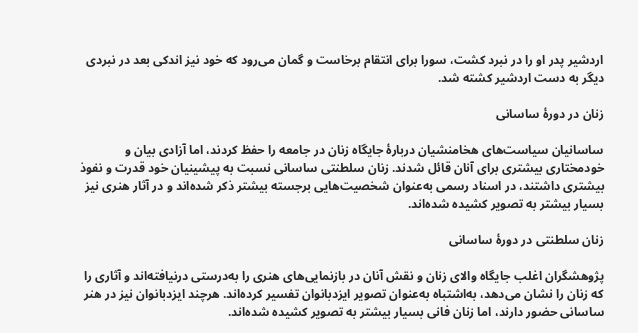اردشیر پدر او را در نبرد کشت، سورا برای انتقام برخاست و گمان می‌رود که خود نیز اندکی بعد در نبردی دیگر به دست اردشیر کشته شد.

زنان در دورهٔ ساسانی

ساسانیان سیاست‌های هخامنشیان دربارهٔ جایگاه زنان در جامعه را حفظ کردند، اما آزادی بیان و خودمختاری بیشتری برای آنان قائل شدند. زنان سلطنتی ساسانی نسبت به پیشینیان خود قدرت و نفوذ بیشتری داشتند، در اسناد رسمی به‌عنوان شخصیت‌هایی برجسته بیشتر ذکر شده‌اند و در آثار هنری نیز بسیار بیشتر به تصویر کشیده شده‌اند.

زنان سلطنتی در دورهٔ ساسانی

پژوهشگران اغلب جایگاه والای زنان و نقش آنان در بازنمایی‌های هنری را به‌درستی درنیافته‌اند و آثاری را که زنان را نشان می‌دهد، به‌اشتباه به‌عنوان تصویر ایزدبانوان تفسیر کرده‌اند. هرچند ایزدبانوان نیز در هنر ساسانی حضور دارند، اما زنان فانی بسیار بیشتر به تصویر کشیده شده‌اند.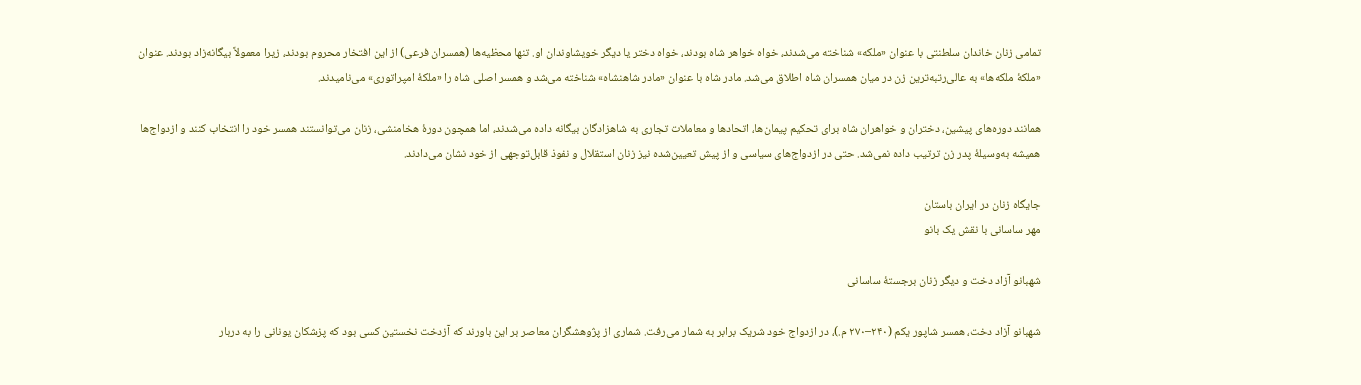تمامی زنان خاندان سلطنتی با عنوان «ملکه» شناخته می‌شدند، خواه خواهر شاه بودند، خواه دختر یا دیگر خویشاوندان او. تنها محظیه‌ها (همسران فرعی) از این افتخار محروم بودند، زیرا معمولاً بیگانه‌زاد بودند. عنوان «ملکهٔ ملکه‌ها» به عالی‌رتبه‌ترین زن در میان همسران شاه اطلاق می‌شد. مادر شاه با عنوان «مادر شاهنشاه» شناخته می‌شد و همسر اصلی شاه را «ملکهٔ امپراتوری» می‌نامیدند.

همانند دوره‌های پیشین، دختران و خواهران شاه برای تحکیم پیمان‌ها، اتحادها و معاملات تجاری به شاهزادگان بیگانه داده می‌شدند، اما همچون دورهٔ هخامنشی، زنان می‌توانستند همسر خود را انتخاب کنند و ازدواج‌ها همیشه به‌وسیلهٔ پدر زن ترتیب داده نمی‌شد. حتی در ازدواج‌های سیاسی و از پیش تعیین‌شده نیز زنان استقلال و نفوذ قابل‌توجهی از خود نشان می‌دادند.

جایگاه زنان در ایران باستان
مهر ساسانی با نقش یک بانو

شهبانو آزاد دخت و دیگر زنان برجستهٔ ساسانی

شهبانو آزاد دخت، همسر شاپور یکم (۲۴۰–۲۷۰ م.)، در ازدواج خود شریک برابر به شمار می‌رفت. شماری از پژوهشگران معاصر بر این باورند که آزدخت نخستین کسی بود که پزشکان یونانی را به دربار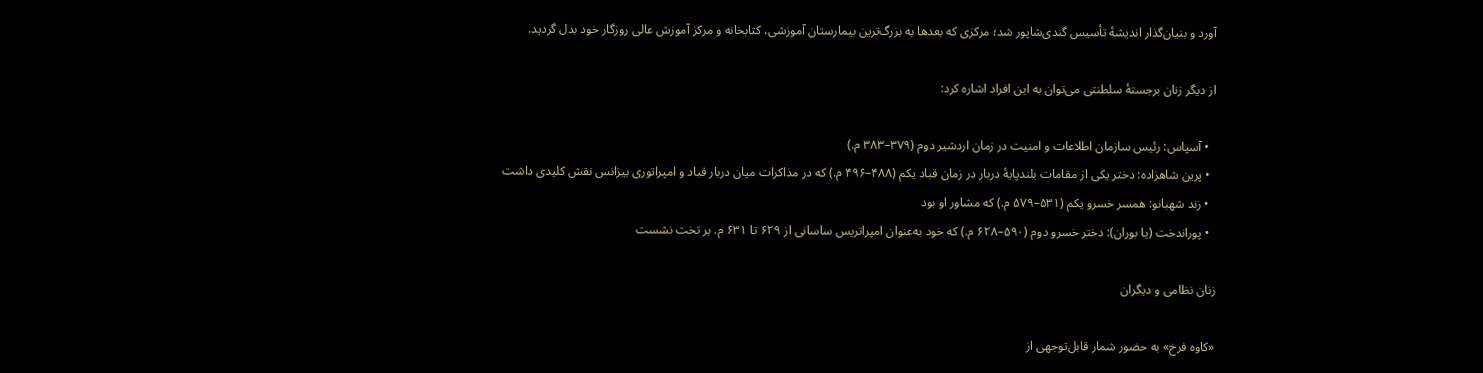آورد و بنیان‌گذار اندیشهٔ تأسیس گندی‌شاپور شد؛ مرکزی که بعدها به بزرگ‌ترین بیمارستان آموزشی، کتابخانه و مرکز آموزش عالی روزگار خود بدل گردید.

از دیگر زنان برجستهٔ سلطنتی می‌توان به این افراد اشاره کرد:

  • آسپاس: رئیس سازمان اطلاعات و امنیت در زمان اردشیر دوم (۳۷۹–۳۸۳ م.)
  • پرین شاهزاده: دختر یکی از مقامات بلندپایهٔ دربار در زمان قباد یکم (۴۸۸–۴۹۶ م.) که در مذاکرات میان دربار قباد و امپراتوری بیزانس نقش کلیدی داشت
  • زند شهبانو: همسر خسرو یکم (۵۳۱–۵۷۹ م.) که مشاور او بود
  • پوراندخت (یا بوران): دختر خسرو دوم (۵۹۰–۶۲۸ م.) که خود به‌عنوان امپراتریس ساسانی از ۶۲۹ تا ۶۳۱ م. بر تخت نشست

زنان نظامی و دیگران

«کاوه فرخ» به حضور شمار قابل‌توجهی از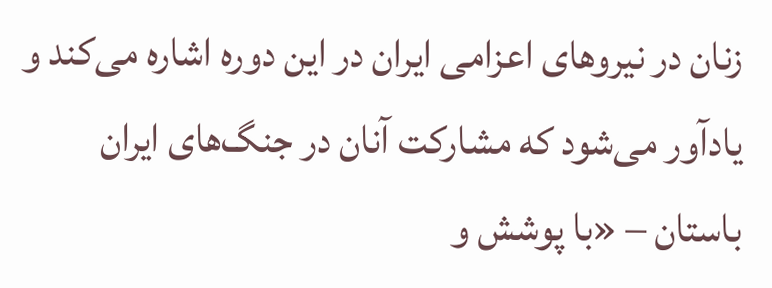زنان در نیروهای اعزامی ایران در این دوره اشاره می‌کند و یادآور می‌شود که مشارکت آنان در جنگ‌های ایران باستان – «با پوشش و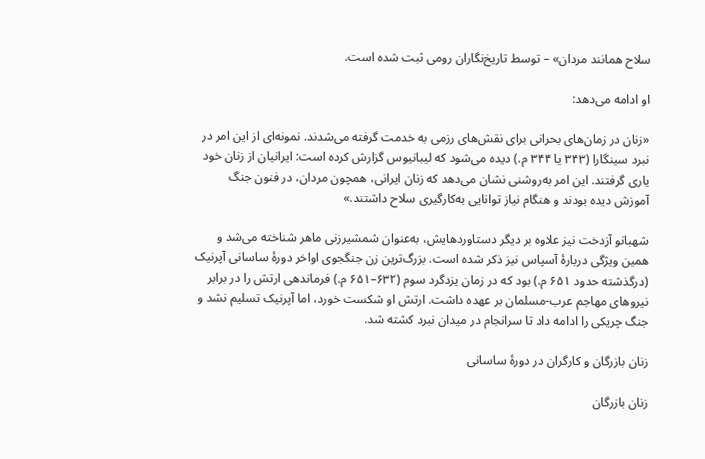سلاح همانند مردان» – توسط تاریخ‌نگاران رومی ثبت شده است.

او ادامه می‌دهد:

«زنان در زمان‌های بحرانی برای نقش‌های رزمی به خدمت گرفته می‌شدند. نمونه‌ای از این امر در نبرد سینگارا (۳۴۳ یا ۳۴۴ م.) دیده می‌شود که لیبانیوس گزارش کرده است: ایرانیان از زنان خود یاری گرفتند. این امر به‌روشنی نشان می‌دهد که زنان ایرانی، همچون مردان، در فنون جنگ آموزش دیده بودند و هنگام نیاز توانایی به‌کارگیری سلاح داشتند.»

شهبانو آزدخت نیز علاوه بر دیگر دستاوردهایش، به‌عنوان شمشیرزنی ماهر شناخته می‌شد و همین ویژگی دربارهٔ آسپاس نیز ذکر شده است. بزرگ‌ترین زن جنگجوی اواخر دورهٔ ساسانی آپرنیک (درگذشته حدود ۶۵۱ م.) بود که در زمان یزدگرد سوم (۶۳۲–۶۵۱ م.) فرماندهی ارتش را در برابر نیروهای مهاجم عرب-مسلمان بر عهده داشت. ارتش او شکست خورد، اما آپرنیک تسلیم نشد و جنگ چریکی را ادامه داد تا سرانجام در میدان نبرد کشته شد.

زنان بازرگان و کارگران در دورهٔ ساسانی

زنان بازرگان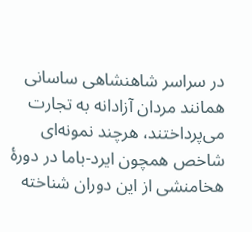در سراسر شاهنشاهی ساسانی همانند مردان آزادانه به تجارت می‌پرداختند، هرچند نمونه‌ای شاخص همچون ایرد-باما در دورهٔ هخامنشی از این دوران شناخته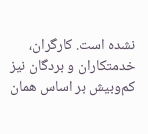نشده است. کارگران، خدمتکاران و بردگان نیز کم‌وبیش بر اساس همان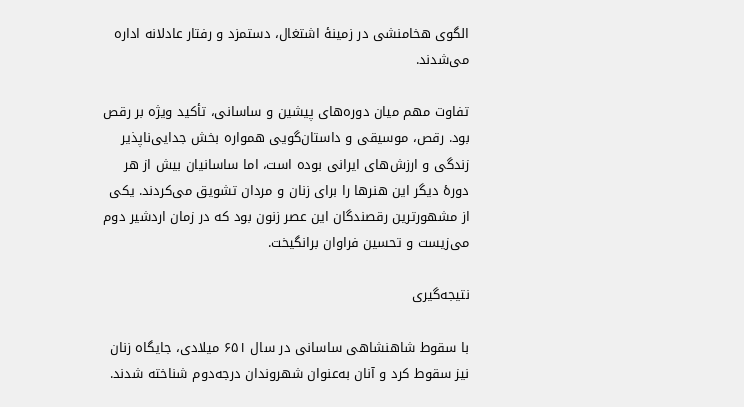الگوی هخامنشی در زمینهٔ اشتغال، دستمزد و رفتار عادلانه اداره می‌شدند.

تفاوت مهم میان دوره‌های پیشین و ساسانی، تأکید ویژه بر رقص بود. رقص، موسیقی و داستان‌گویی همواره بخش جدایی‌ناپذیر زندگی و ارزش‌های ایرانی بوده است، اما ساسانیان بیش از هر دورهٔ دیگر این هنرها را برای زنان و مردان تشویق می‌کردند. یکی از مشهورترین رقصندگان این عصر زنون بود که در زمان اردشیر دوم می‌زیست و تحسین فراوان برانگیخت.

نتیجه‌گیری

با سقوط شاهنشاهی ساسانی در سال ۶۵۱ میلادی، جایگاه زنان نیز سقوط کرد و آنان به‌عنوان شهروندان درجه‌دوم شناخته شدند.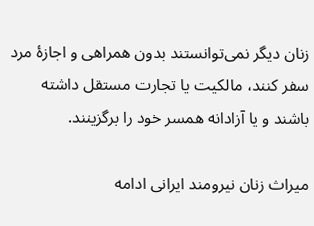زنان دیگر نمی‌توانستند بدون همراهی و اجازهٔ مرد سفر کنند، مالکیت یا تجارت مستقل داشته باشند و یا آزادانه همسر خود را برگزینند.

میراث زنان نیرومند ایرانی ادامه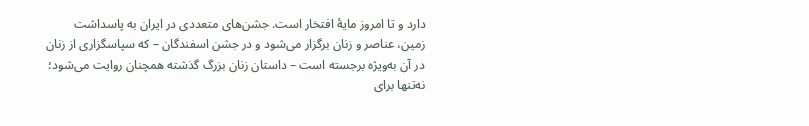دارد و تا امروز مایهٔ افتخار است. جشن‌های متعددی در ایران به پاسداشت زمین، عناصر و زنان برگزار می‌شود و در جشن اسفندگان – که سپاسگزاری از زنان در آن به‌ویژه برجسته است – داستان زنان بزرگ گذشته همچنان روایت می‌شود؛ نه‌تنها برای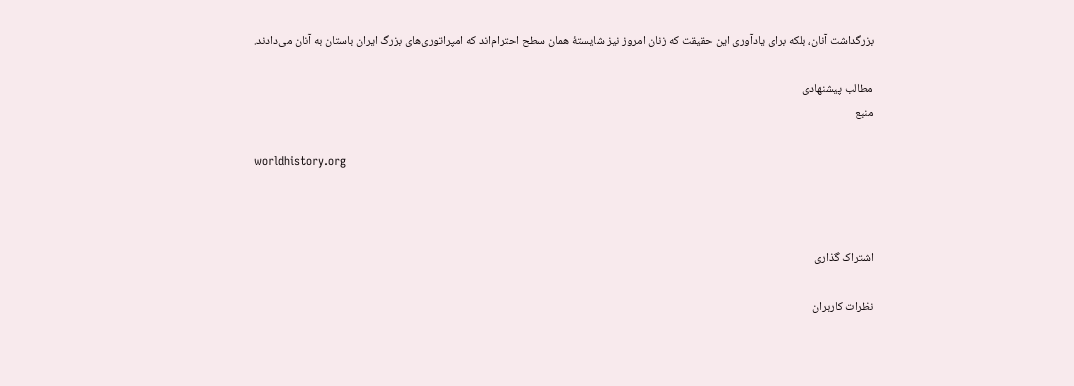بزرگداشت آنان، بلکه برای یادآوری این حقیقت که زنان امروز نیز شایستهٔ همان سطح احترام‌اند که امپراتوری‌های بزرگ ایران باستان به آنان می‌دادند.

مطالب پیشنهادی
منبع

worldhistory.org



اشتراک گذاری

نظرات کاربران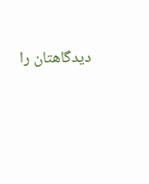دیدگاهتان را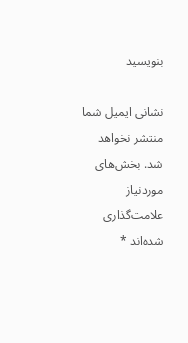بنویسید

نشانی ایمیل شما منتشر نخواهد شد. بخش‌های موردنیاز علامت‌گذاری شده‌اند *